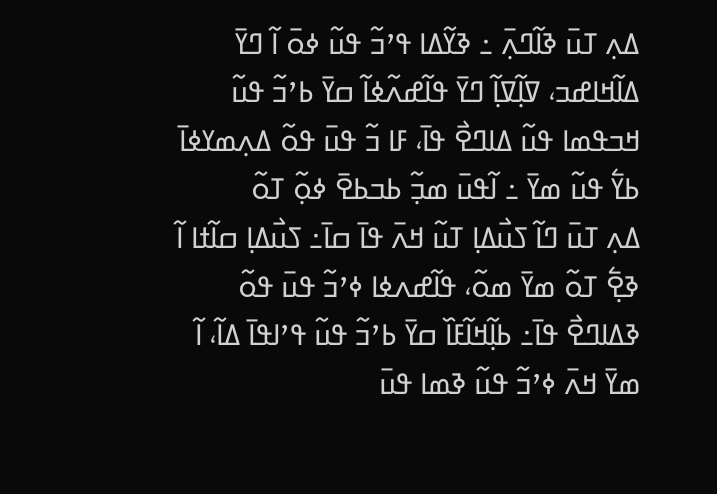ߡߍ߲ ߠߎ߫ ߢߊ߬ߣߍ߲߫ ߸ ߢߌ߬ߡߊ ߟߴߏ߬ ߟߎ߬ ߦߋ߫ ߊ߬ ߣߌ߫ ߡߊ߬ߞߊߝߏ، ߜߊ߲߬ߜߊ߲߬ ߣߌ߫ ߟߊ߬ߝߍ߬ߦߊ߬ ߛߌ߫ ߕߴߏ߬ ߟߎ߬ ߞߏߟߘߊ ߟߎ߬ ߡߊߣߐ߯ ߟߊ߫، ߓߊ ߏ߬ ߟߎ߫ ߟߋ߬ ߡߍ߲ߘߌߦߊ߫ ߕߌ߱ ߟߎ߬ ߘߌ߫ ߸ ߊ߬ߟߎ߫ ߘߏ߲߬ ߕߏߕߐ߫ ߦߋ߲߬ ߠߋ߬
ߡߍ߲ ߠߎ߫ ߣߊ߬ ߖߎ߯ߡߊ߲ ߠߎ߬ ߞߍ߫ ߟߊ߫ ߛߊ߫߸ ߖߎ߯ߡߊ߲ ߛߊ߬ߙߊ ߊ߬ ߢߐ߲߱ ߠߋ߬ ߘߌ߫ ߘߋ߬، ߟߊ߬ߝߍߦߊ ߦߴߏ߬ ߟߎ߫ ߟߋ߬ ߢߡߊߣߐ߯ ߟߊ߫߸ ߕߊ߲߬ߞߊ߬ߓߊ߰ ߛߌ߫ ߕߴߏ߬ ߟߎ߬ ߟߴߊߟߊ߫ ߡߊ߬، ߊ߬ ߘߌ߫ ߞߍ߫ ߦߴߏ߬ ߟߎ߬ ߢߘߊ ߟߎ߫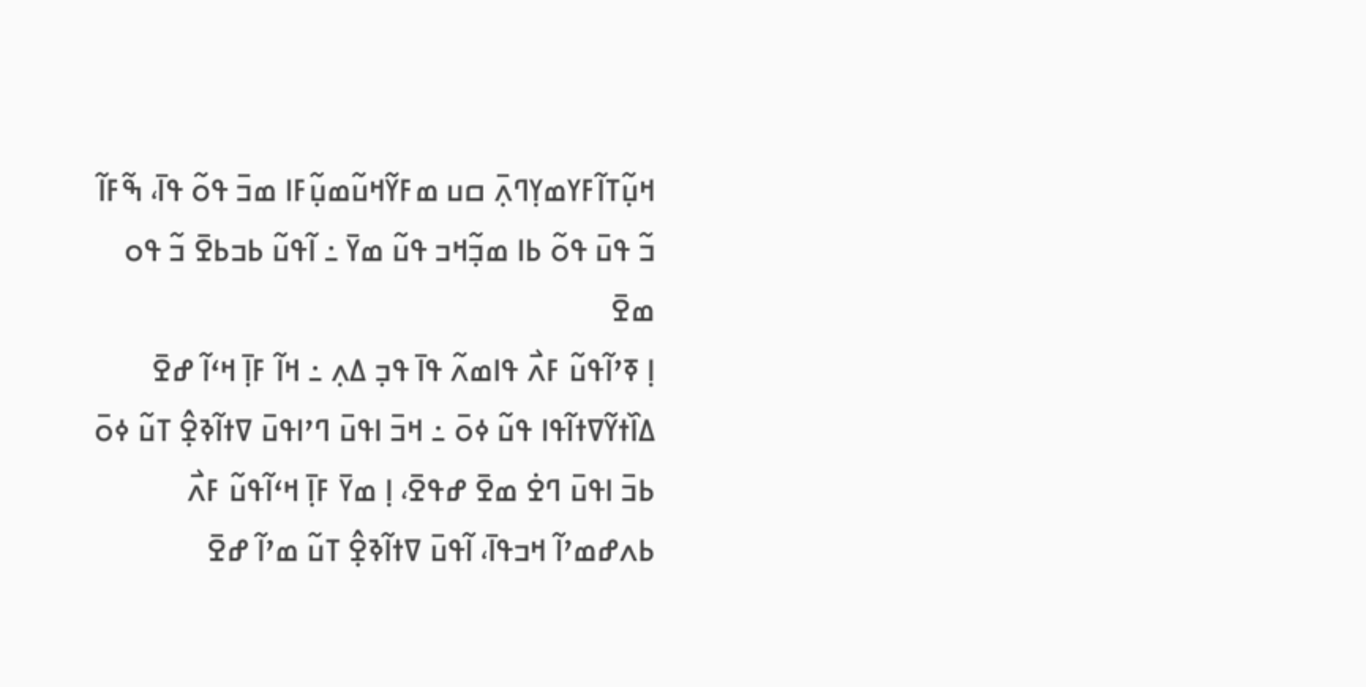ߞߎ߲߬ߠߊ߬ߓߌߘߌ߲ߣߍ߲߫ ߛߎ ߘߓߌ߬ߞߎ߬ߘߎ߲߬ߓߊ ߘߏ߫ ߟߋ߬ ߟߊ߫، ߒ߬ߓߊ߬ ߏ߬ ߟߎ߫ ߟߋ߬ ߕߊ ߘߏ߲߬ߞߏ ߟߎ߬ ߘߌ߫ ߸ ߊ߬ߟߎ߬ ߕߏߕߐ߫ ߏ߬ ߟߋ ߘߐ߫
ߊ߲ ߧߴߊ߬ߟߎ߬ ߓߍ߯ ߟߊߘߍ߬ ߟߊ߫ ߟߏ߲ ߡߍ߲ ߸ ߞߊ߬ ߓߊ߲߫ ߞߵߊ߬ ߝߐ߫ ߡߊ߰ߙߌ߬ߜߙߊ߬ߟߊ ߟߎ߬ ߦߋ߫ ߸ ߞߏ߫ ߊߟߎ߫ ߣߴߊߟߎ߫ ߜߙߊ߬ߢߐ߲߮ ߠߎ߬ ߦߋ߫ ߕߏ߫ ߊߟߎ߫ ߣߐ߭ ߘߐ߫ ߝߟߐ߫، ߊ߲ ߘߌ߫ ߓߊ߲߫ ߞߵߊ߬ߟߎ߬ ߓߍ߯ ߕߍߝߘߴߊ߬ ߞߏߟߊ߫، ߊ߬ߟߎ߫ ߜߙߊ߬ߢߐ߲߮ ߠߎ߬ ߘߴߊ߬ ߝߐ߫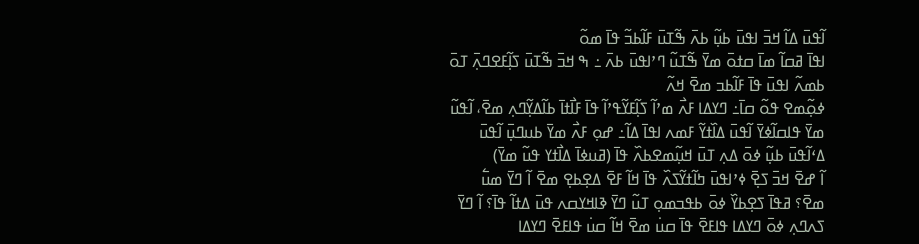ߊ߬ߟߎ߫ ߡߊ߬ ߞߏ߫ ߊߟߎ߫ ߕߎ߲߬ ߕߍ߫ ߒ߬ߠߎ߫ ߓߊ߬ߕߏ߬ ߟߊ߫ ߘߋ߬
ߊߟߊ߫ ߥߛߊ߬ ߘߊ߫ ߛߙߋ߫ ߘߌ߫ ߒ߬ߠߎ߬ ߣߴߊߟߎ߫ ߕߍ߫ ߸ ߒ ߞߏ߫ ߒ߬ߠߎ߫ ߖߊ߲߬ߓߐߣߍ߲߫ ߠߋ߫ ߕߘߍ߬ ߊߟߎ߫ ߟߊ߫ ߓߊ߬ߕߏ ߘߐ߫ ߞߍ߬
ߦߋ߲߬ߘߐ ߟߋ߬ ߛߊ߫߸ ߣߌߡߊ ߓߍ߯ ߘߴߊ߬ ߖߊ߲߬ߓߌ߬ߟߴߊ߬ ߟߊ߫ ߓߊ߯ߙߊ߫ ߕߊ߬ߡߌ߲߬ߣߍ߲ ߘߐ߫، ߊ߬ߟߎ߬ ߘߌ߫ ߟߊߛߊ߬ߦߌ߫ ߊ߬ߟߎ߫ ߡߊ߰ߙߌ߬ ߓߘߍ ߊߟߊ߫ ߡߊ߬߸ ߝߋ߲ ߓߍ߯ ߘߌ߫ ߕߎߣߎ߲߫ ߊ߬ߟߎ߫ ߡߵߊ߬ߟߎ߫ ߕߎ߲߬ ߦߋ߫ ߡߍ߲ ߠߎ߫ ߞߎ߲߬ߘߐߕߍ߰ ߟߊ߫ (ߥߎߦߊ߫ ߡߊ߯ߙߌ ߟߎ߬ ߘߌ߫)
ߊ߬ ߝߐ߫ ߞߏ߫ ߖߐ߲߫ ߦߴߊߟߎ߫ ߤߊ߬ߙߌ߬ߖߍ߰ ߟߊ߫ ߞߊ߬ ߓߐ߫ ߡߐ߲ߕߐ߲ ߘߐ߫ ߊ߬ ߣߌ߫ ߘߎ߱ ߘߐ߫؟ ߥߟߊ߫ ߖߐ߲ߕߌ߰ ߦߋ߫ ߕߟߏߘߋ߲ ߠߎ߬ ߣߌ߫ ߢߊߞߌߛߍ ߟߎ߫ ߡߙߊ߬ ߟߊ߫؟ ߊ߬ ߣߌ߫ ߖߍߣߍ߲ ߦߋ߫ ߣߌߡߊ ߟߊߓߐ߫ ߟߊ߫ ߛߎ߭ ߘߐ߫ ߞߊ߬ ߛߎ߭ ߟߊߓߐ߫ ߣߌߡߊ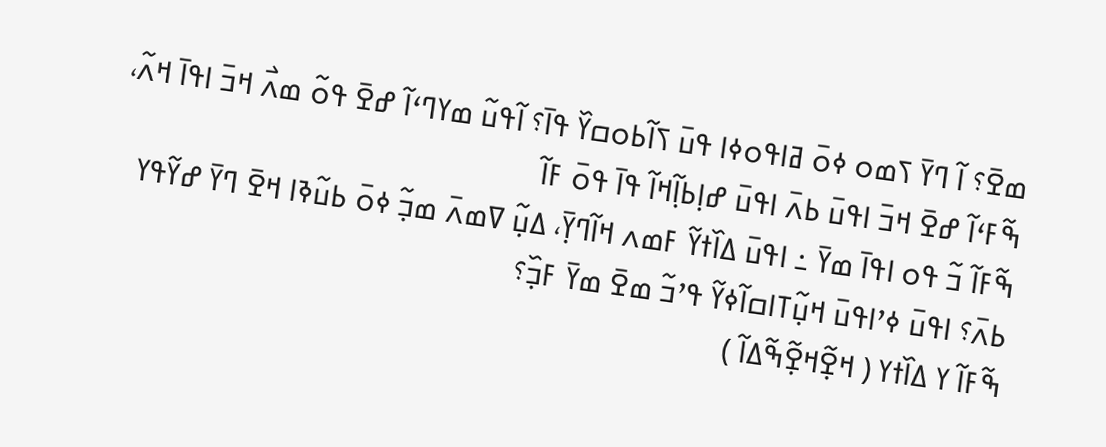ߘߐ߫؟ ߊ߬ ߣߌ߫ ߖߘߋ ߦߋ߫ ߥߊߟߋߦߊ ߟߎ߫ ߖߊ߬ߕߋߛߌ߰ ߟߊ߫؟ ߊ߬ߟߎ߬ ߘߌߣߵߊ߬ ߝߐ߫ ߟߋ߬ ߘߍ߯ ߞߏ߫ ߊߟߊ߫ ߞߍ߬، ߒ߬ߓߵߊ߬ ߝߐ߫ ߞߏ߫ ߊߟߎ߫ ߕߍ߫ ߊߟߎ߫ ߝߊ߲ߕߊ߲߬ߞߊ߬ ߟߊ߫ ߟߋ߫ ߓߊ߬
ߒ߬ߓߊ߬ ߏ߬ ߟߋ ߊߟߊ߫ ߘߌ߫ ߸ ߊߟߎ߫ ߡߊ߰ߙߌ߬ ߓߘߍ ߞߊ߬ߣߌ߲߫، ߡߎ߲߬ ߜߘߍ߫ ߘߏ߲߬ ߦߋ߫ ߕߎ߬ߢߊ ߞߐ߫ ߣߌ߫ ߝߌ߬ߟߌ ߕߍ߫؟ ߊߟߎ߫ ߦߴߊߟߎ߫ ߞߎ߲߬ߠߊߛߊ߬ߦߌ߬ ߟߴߏ߬ ߘߐ߫ ߘߌ߫ ߓߏ߲߰؟
ߒ߬ߓߊ߬ ߌ ߡߊ߰ߙߌ ( ߞߐ߲߬ߞߐ߲߬ߒ߬ߡߊ߬ )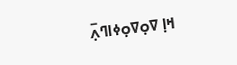ߞߊ߲ ߜߋ߲ߜߋ߲ߦߊߣߍ߲߫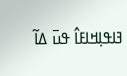ߔߊߟߊ߲ߞߊߓߊ߮ ߟߎ߫ ߡߊ߬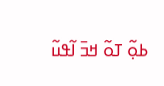ߕߋ߲߬ ߠߋ߬ ߞߏ߫ ߊ߬ߟߎ߬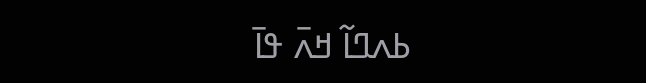ߕߍߣߊ߬ ߞߍ߫ ߟߊ߫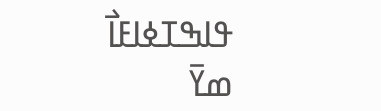ߟߊߒߠߦߊߓߊ߯ ߘߌ߫